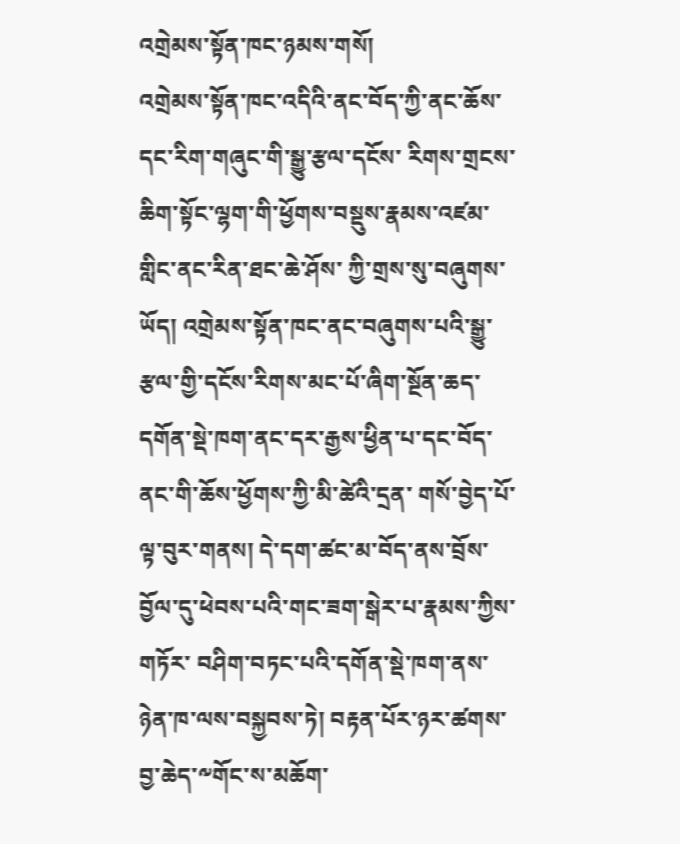འགྲེམས་སྟོན་ཁང་ཉམས་གསོ།
འགྲེམས་སྟོན་ཁང་འདིའི་ནང་བོད་ཀྱི་ནང་ཆོས་དང་རིག་གཞུང་གི་སྒྱུ་རྩལ་དངོས་ རིགས་གྲངས་ཆིག་སྟོང་ལྷག་གི་ཕྱོགས་བསྡུས་རྣམས་འཛམ་གླིང་ནང་རིན་ཐང་ཆེ་ཤོས་ ཀྱི་གྲས་སུ་བཞུགས་ཡོད། འགྲེམས་སྟོན་ཁང་ནང་བཞུགས་པའི་སྒྱུ་རྩལ་གྱི་དངོས་རིགས་མང་པོ་ཞིག་སྔོན་ཆད་ དགོན་སྡེ་ཁག་ནང་དར་རྒྱས་ཕྱིན་པ་དང་བོད་ནང་གི་ཆོས་ཕྱོགས་ཀྱི་མི་ཚེའི་དྲན་ གསོ་བྱེད་པོ་ལྟ་བུར་གནས། དེ་དག་ཚང་མ་བོད་ནས་བྲོས་བྱོལ་དུ་ཕེབས་པའི་གང་ཟག་སྒེར་པ་རྣམས་ཀྱིས་གཏོར་ བཤིག་བཏང་པའི་དགོན་སྡེ་ཁག་ནས་ཉེན་ཁ་ལས་བསྐྱབས་ཏེ། བརྟན་པོར་ཉར་ཚགས་བྱ་ཆེད་༸གོང་ས་མཆོག་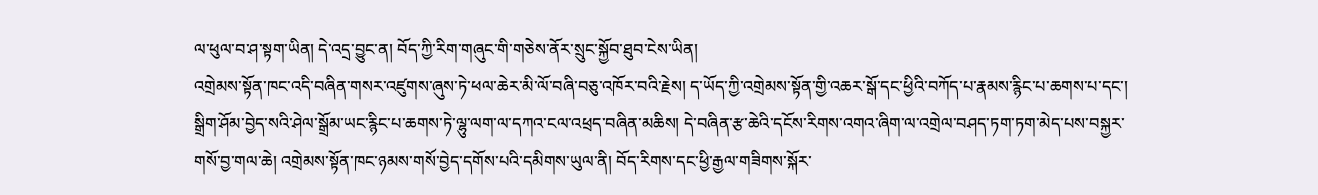ལ་ཕུལ་བ་ཤ་སྟག་ཡིན། དེ་འདྲ་བྱུང་ན། བོད་ཀྱི་རིག་གཞུང་གི་གཅེས་ནོར་སྲུང་སྐྱོབ་ཐུབ་ངེས་ཡིན།
འགྲེམས་སྟོན་ཁང་འདི་བཞིན་གསར་འཛུགས་ཞུས་ཏེ་ཕལ་ཆེར་མི་ལོ་བཞི་བཅུ་འཁོར་བའི་རྗེས། ད་ཡོད་ཀྱི་འགྲེམས་སྟོན་གྱི་འཆར་སྒོ་དང་ཕྱིའི་བཀོད་པ་རྣམས་རྙིང་པ་ཆགས་པ་དང་། སྒྲིག་ཤོམ་བྱེད་སའི་ཤེལ་སྒྲོམ་ཡང་རྙིང་པ་ཆགས་ཏེ་ལྷུ་ལག་ལ་དཀའ་ངལ་འཕྲད་བཞིན་མཆིས། དེ་བཞིན་རྩ་ཆེའི་དངོས་རིགས་འགའ་ཞིག་ལ་འགྲེལ་བཤད་ཏག་ཏག་མེད་པས་བསྐྱར་གསོ་བྱ་གལ་ཆེ། འགྲེམས་སྟོན་ཁང་ཉམས་གསོ་བྱེད་དགོས་པའི་དམིགས་ཡུལ་ནི། བོད་རིགས་དང་ཕྱི་རྒྱལ་གཟིགས་སྐོར་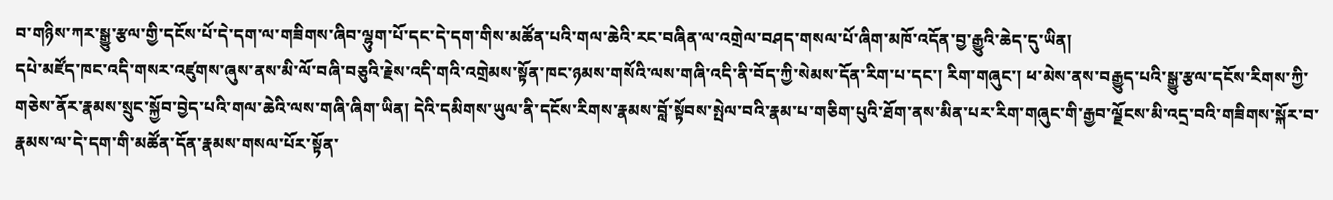བ་གཉིས་ཀར་སྒྱུ་རྩལ་གྱི་དངོས་པོ་དེ་དག་ལ་གཟིགས་ཞིབ་ལྷུག་པོ་དང་དེ་དག་གིས་མཚོན་པའི་གལ་ཆེའི་རང་བཞིན་ལ་འགྲེལ་བཤད་གསལ་པོ་ཞིག་མཁོ་འདོན་བྱ་རྒྱུའི་ཆེད་དུ་ཡིན།
དཔེ་མཛོད་ཁང་འདི་གསར་འཛུགས་ཞུས་ནས་མི་ལོ་བཞི་བཅུའི་རྗེས་འདི་གའི་འགྲེམས་སྟོན་ཁང་ཉམས་གསོའི་ལས་གཞི་འདི་ནི་བོད་ཀྱི་སེམས་དོན་རིག་པ་དང་། རིག་གཞུང་། ཕ་མེས་ནས་བརྒྱུད་པའི་སྒྱུ་རྩལ་དངོས་རིགས་ཀྱི་གཅེས་ནོར་རྣམས་སྲུང་སྐྱོབ་བྱེད་པའི་གལ་ཆེའི་ལས་གཞི་ཞིག་ཡིན། དེའི་དམིགས་ཡུལ་ནི་དངོས་རིགས་རྣམས་བློ་སྟོབས་སྤེལ་བའི་རྣམ་པ་གཅིག་པུའི་ཐོག་ནས་མིན་པར་རིག་གཞུང་གི་རྒྱབ་ལྗོངས་མི་འདྲ་བའི་གཟིགས་སྐོར་བ་རྣམས་ལ་དེ་དག་གི་མཚོན་དོན་རྣམས་གསལ་པོར་སྟོན་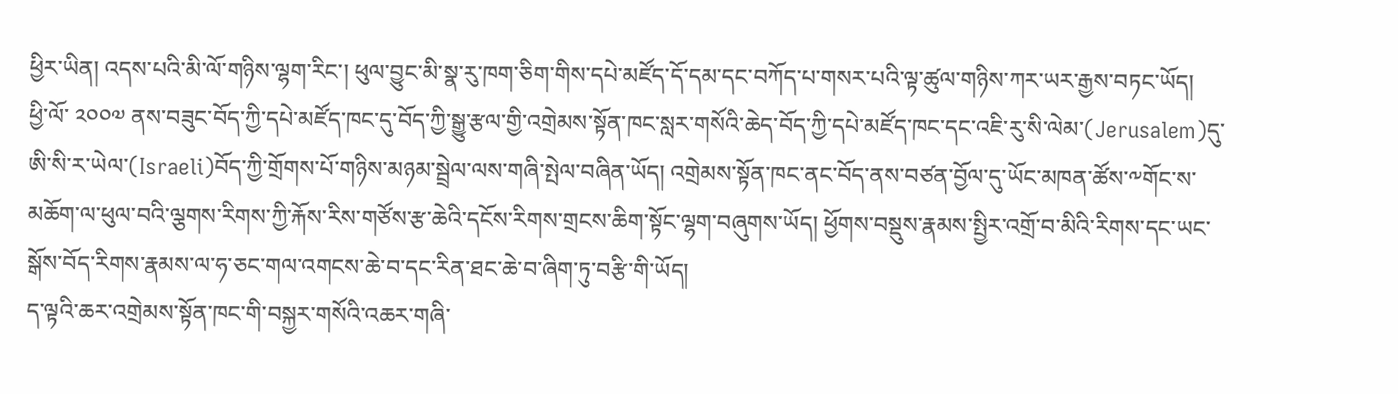ཕྱིར་ཡིན། འདས་པའི་མི་ལོ་གཉིས་ལྷག་རིང་། ཕུལ་བྱུང་མི་སྣ་རུ་ཁག་ཅིག་གིས་དཔེ་མཛོད་དོ་དམ་དང་བཀོད་པ་གསར་པའི་ལྟ་ཚུལ་གཉིས་ཀར་ཡར་རྒྱས་བཏང་ཡོད།
ཕྱི་ལོ་ ༢༠༠༧ ནས་བཟུང་བོད་ཀྱི་དཔེ་མཛོད་ཁང་དུ་བོད་ཀྱི་སྒྱུ་རྩལ་གྱི་འགྲེམས་སྟོན་ཁང་སླར་གསོའི་ཆེད་བོད་ཀྱི་དཔེ་མཛོད་ཁང་དང་འཇི་རུ་སི་ལེམ་(Jerusalem)དུ་ཨི་སི་ར་ཡེལ་(Israeli)བོད་ཀྱི་གྲོགས་པོ་གཉིས་མཉམ་སྦྲེལ་ལས་གཞི་སྤེལ་བཞིན་ཡོད། འགྲེམས་སྟོན་ཁང་ནང་བོད་ནས་བཙན་བྱོལ་དུ་ཡོང་མཁན་ཚོས་༸གོང་ས་མཆོག་ལ་ཕུལ་བའི་ལྕགས་རིགས་ཀྱི་རྐོས་རིས་གཙོས་རྩ་ཆེའི་དངོས་རིགས་གྲངས་ཆིག་སྟོང་ལྷག་བཞུགས་ཡོད། ཕྱོགས་བསྡུས་རྣམས་སྤྱིར་འགྲོ་བ་མིའི་རིགས་དང་ཡང་སྒོས་བོད་རིགས་རྣམས་ལ་ཧ་ཅང་གལ་འགངས་ཆེ་བ་དང་རིན་ཐང་ཆེ་བ་ཞིག་ཏུ་བརྩི་གི་ཡོད།
ད་ལྟའི་ཆར་འགྲེམས་སྟོན་ཁང་གི་བསྐྱར་གསོའི་འཆར་གཞི་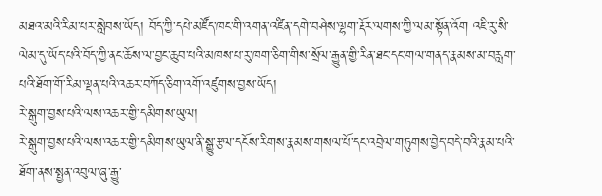མཐའ་མའི་རིམ་པར་སླེབས་ཡོད། བོད་ཀྱི་དཔེ་མཛོད་ཁང་གི་འགན་འཛིན་དགེ་བཤེས་ལྷག་རྡོར་ལགས་ཀྱི་ལམ་སྟོན་འོག འཇི་རུ་སི་ལེམ་དུ་ཡོད་པའི་བོད་ཀྱི་ནང་ཆོས་ལ་བྱང་ཆུབ་པའི་མཁས་པ་རུ་ཁག་ཅིག་གིས་སྲོལ་རྒྱུན་གྱི་རིན་ཐང་དང་གལ་གནད་རྣམས་མ་བརླག་པའི་ཐོག་གོ་རིམ་ལྡན་པའི་འཆར་བཀོད་ཅིག་འགོ་འཛུགས་བྱས་ཡོད།
རེ་སྒུག་བྱས་པའི་ལས་འཆར་གྱི་དམིགས་ཡུལ།
རེ་སྒུག་བྱས་པའི་ལས་འཆར་གྱི་དམིགས་ཡུལ་ནི་སྒྱུ་རྩལ་དངོས་རིགས་རྣམས་གསལ་པོ་དང་འབྲེལ་གཏུགས་བྱེད་བདེ་བའི་རྣམ་པའི་ཐོག་ནས་སྤྱན་འབུལ་ཞུ་རྒྱུ་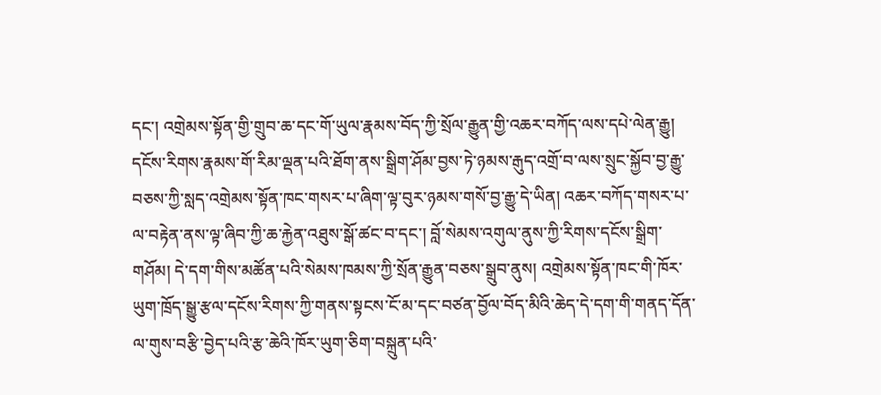དང་། འགྲེམས་སྟོན་གྱི་གྲུབ་ཆ་དང་གོ་ཡུལ་རྣམས་བོད་ཀྱི་སྲོལ་རྒྱུན་གྱི་འཆར་བཀོད་ལས་དཔེ་ལེན་རྒྱུ། དངོས་རིགས་རྣམས་གོ་རིམ་ལྡན་པའི་ཐོག་ནས་སྒྲིག་ཤོམ་བྱས་ཏེ་ཉམས་རྒུད་འགྲོ་བ་ལས་སྲུང་སྐྱོབ་བྱ་རྒྱུ་བཅས་ཀྱི་སླད་འགྲེམས་སྟོན་ཁང་གསར་པ་ཞིག་ལྟ་བུར་ཉམས་གསོ་བྱ་རྒྱུ་དེ་ཡིན། འཆར་བཀོད་གསར་པ་ལ་བརྟེན་ནས་ལྟ་ཞིབ་ཀྱི་ཆ་རྐྱེན་འཐུས་སྒོ་ཚང་བ་དང་། བློ་སེམས་འགུལ་ནུས་ཀྱི་རིགས་དངོས་སྒྲིག་གཤོམ། དེ་དག་གིས་མཚོན་པའི་སེམས་ཁམས་ཀྱི་སྲོན་རྒྱུན་བཅས་སྒྲུབ་ནུས། འགྲེམས་སྟོན་ཁང་གི་ཁོར་ཡུག་ཁྲོད་སྒྱུ་རྩལ་དངོས་རིགས་ཀྱི་གནས་སྟངས་ངོ་མ་དང་བཙན་བྱོལ་བོད་མིའི་ཆེད་དེ་དག་གི་གནད་དོན་ལ་གུས་བརྩི་བྱེད་པའི་རྩ་ཆེའི་ཁོར་ཡུག་ཅིག་བསྐྲུན་པའི་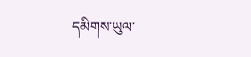དམིགས་ཡུལ་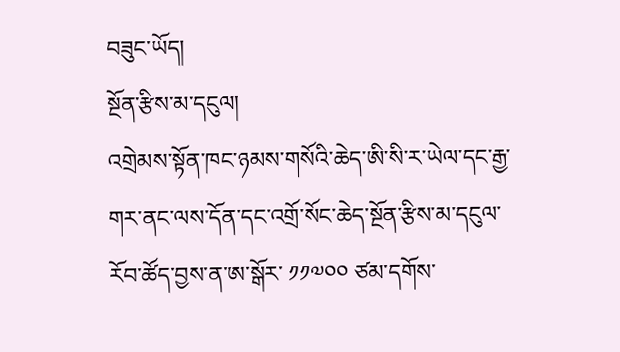བཟུང་ཡོད།
སྔོན་རྩིས་མ་དངུལ།
འགྲེམས་སྟོན་ཁང་ཉམས་གསོའི་ཆེད་ཨི་སི་ར་ཡེལ་དང་རྒྱ་གར་ནང་ལས་དོན་དང་འགྲོ་སོང་ཆེད་སྔོན་རྩིས་མ་དངུལ་རོབ་ཚོད་བྱས་ན་ཨ་སྒོར་ ༡༡༧༠༠ ཙམ་དགོས་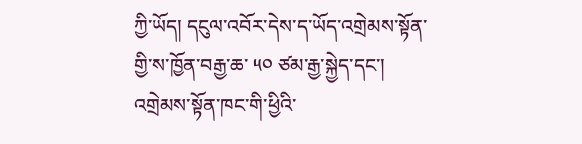ཀྱི་ཡོད། དངུལ་འབོར་དེས་ད་ཡོད་འགྲེམས་སྟོན་གྱི་ས་ཁྱོན་བརྒྱ་ཆ་ ༥༠ ཙམ་རྒྱ་སྐྱེད་དང་། འགྲེམས་སྟོན་ཁང་གི་ཕྱིའི་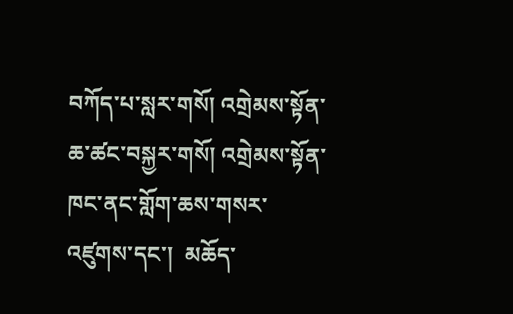བཀོད་པ་སླར་གསོ། འགྲེམས་སྟོན་ཆ་ཚང་བསྐྱར་གསོ། འགྲེམས་སྟོན་ཁང་ནང་གློག་ཆས་གསར་འཛུགས་དང་།  མཆོད་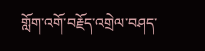གློག་འགོ་བརྗོད་འགྲེལ་བཤད་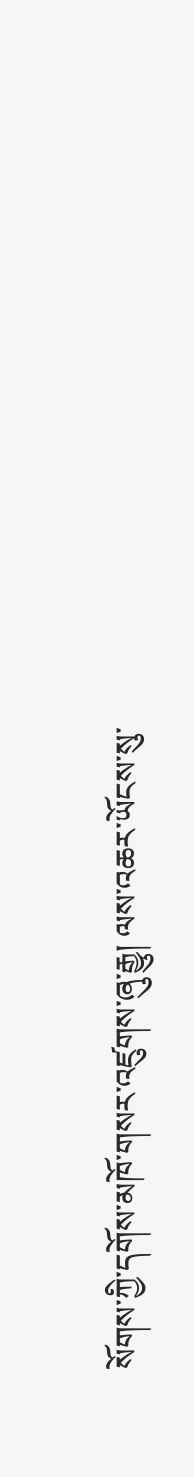སོགས་ཀྱི་དགོས་མཁོ་གསར་འཛུགས་ཞུ་རྒྱུ། ལས་འཆར་ཡོངས་སུ་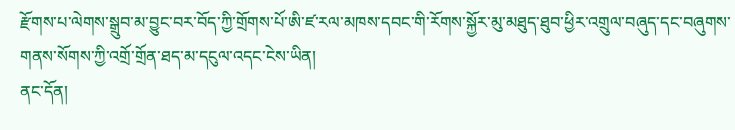རྫོགས་པ་ལེགས་སྒྲུབ་མ་བྱུང་བར་བོད་ཀྱི་གྲོགས་པོ་ཨི་ཛ་རལ་མཁས་དབང་གི་རོགས་སྐྱོར་མུ་མཐུད་ཐུབ་ཕྱིར་འགྲུལ་བཞུད་དང་བཞུགས་གནས་སོགས་ཀྱི་འགྲོ་གྲོན་ཐད་མ་དངུལ་འདང་ངེས་ཡིན།
ནང་དོན།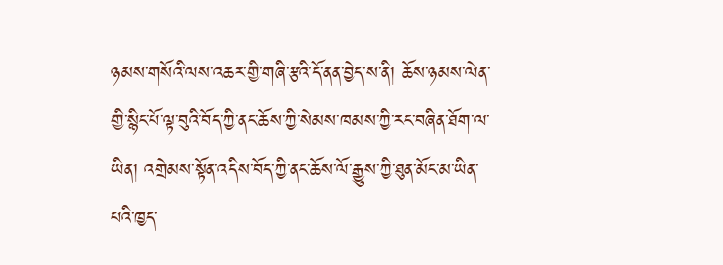ཉམས་གསོའི་ལས་འཆར་གྱི་གཞི་རྩའི་དོ་ནན་བྱེད་ས་ནི། ཆོས་ཉམས་ལེན་གྱི་སྙིང་པོ་ལྟ་བུའི་བོད་ཀྱི་ནང་ཆོས་ཀྱི་སེམས་ཁམས་ཀྱི་རང་བཞིན་ཐོག་ལ་ཡིན། འགྲེམས་སྟོན་འདིས་བོད་ཀྱི་ནང་ཆོས་ལོ་རྒྱུས་ཀྱི་ཐུན་མོང་མ་ཡིན་པའི་ཁྱད་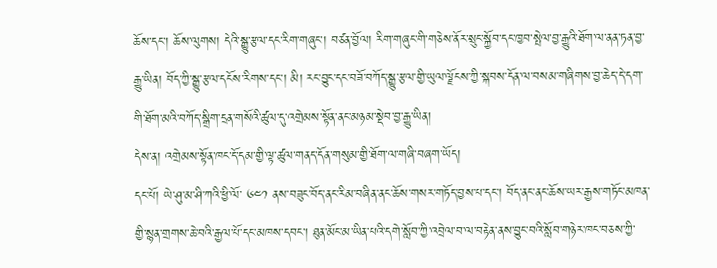ཆོས་དང་། ཆོས་ལུགས། དེའི་སྒྱུ་རྩལ་དང་རིག་གཞུང་། བཙན་བྱོལ། རིག་གཞུང་གི་གཅེས་ནོར་སྲུང་སྐྱོབ་དང་ཁྱབ་སྤེལ་བྱ་རྒྱུའི་ཐོག་ལ་ནན་ཏན་བྱ་རྒྱུ་ཡིན། བོད་ཀྱི་སྒྱུ་རྩལ་དངོས་རིགས་དང་། མི། རང་བྱུང་དང་བཟོ་བཀོད་སྒྱུ་རྩལ་གྱི་ཡུལ་ལྗོངས་ཀྱི་སྐབས་དོན་ལ་བསམ་གཞིགས་བྱ་ཆེད་དེ་དག་གི་ཐོག་མའི་བཀོད་སྒྲིག་དྲན་གསོའི་ཚུལ་དུ་འགྲེམས་སྟོན་ནང་མཉམ་སྡེབ་བྱ་རྒྱུ་ཡིན།
དེས་ན། འགྲེམས་སྟོན་ཁང་དོ་དམ་གྱི་ལྟ་ཚུལ་གནད་དོན་གསུམ་གྱི་ཐོག་ལ་གཞི་བཞག་ཡོད།
དང་པོ། ཡེ་ཤུ་མ་ཤི་ཀའི་ཕྱི་ལོ་ ༦༤༡ ནས་བཟུང་བོད་ནང་རིམ་བཞིན་ནང་ཆོས་གསར་གཏོད་བྱས་པ་དང་། བོད་ནང་ནང་ཆོས་ཡར་རྒྱས་གཏོང་མཁན་གྱི་སྙན་གྲགས་ཆེ་བའི་རྒྱལ་པོ་དང་མཁས་དབང་། ཐུན་མོང་མ་ཡིན་པའི་དགེ་སློབ་ཀྱི་འབྲེལ་བ་ལ་བརྟེན་ནས་བྱུང་བའི་སློབ་གཉེར་ཁང་བཅས་ཀྱི་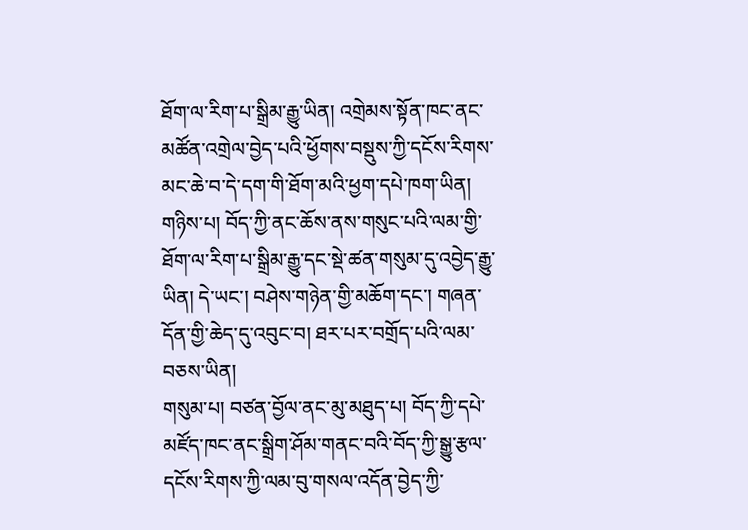ཐོག་ལ་རིག་པ་སྒྲིམ་རྒྱུ་ཡིན། འགྲེམས་སྟོན་ཁང་ནང་མཚོན་འགྲེལ་བྱེད་པའི་ཕྱོགས་བསྡུས་ཀྱི་དངོས་རིགས་མང་ཆེ་བ་དེ་དག་གི་ཐོག་མའི་ཕྱག་དཔེ་ཁག་ཡིན།
གཉིས་པ། བོད་ཀྱི་ནང་ཆོས་ནས་གསུང་པའི་ལམ་གྱི་ཐོག་ལ་རིག་པ་སྒྲིམ་རྒྱུ་དང་སྡེ་ཚན་གསུམ་དུ་འབྱེད་རྒྱུ་ཡིན། དེ་ཡང་། བཤེས་གཉེན་གྱི་མཆོག་དང་། གཞན་དོན་གྱི་ཆེད་དུ་འབུང་བ། ཐར་པར་བགྲོད་པའི་ལམ་བཅས་ཡིན།
གསུམ་པ། བཙན་བྱོལ་ནང་མུ་མཐུད་པ། བོད་ཀྱི་དཔེ་མཛོད་ཁང་ནང་སྒྲིག་ཤོམ་གནང་བའི་བོད་ཀྱི་སྒྱུ་རྩལ་དངོས་རིགས་ཀྱི་ལམ་བུ་གསལ་འདོན་བྱེད་ཀྱི་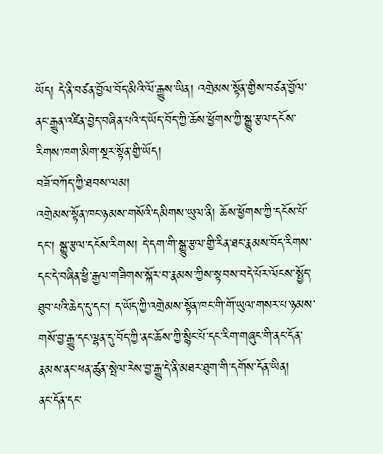ཡོད། དེ་ནི་བཙན་བྱོལ་བོད་མིའི་ལོ་རྒྱུས་ཡིན། འགྲེམས་སྟོན་གྱིས་བཙན་བྱོལ་ནང་རྒྱུན་འཛིན་བྱེད་བཞིན་པའི་ད་ཡོད་བོད་ཀྱི་ཆོས་ཕྱོགས་ཀྱི་སྒྱུ་རྩལ་དངོས་རིགས་ཁག་མིག་སྔར་སྟོན་གྱི་ཡོད།
བཟོ་བཀོད་ཀྱི་ཐབས་ལམ།
འགྲེམས་སྟོན་ཁང་ཉམས་གསོའི་དམིགས་ཡུལ་ནི། ཆོས་ཕྱོགས་ཀྱི་དངོས་པོ་དང་། སྒྱུ་རྩལ་དངོས་རིགས། དེ་དག་གི་སྒྱུ་རྩལ་གྱི་རིན་ཐང་རྣམས་བོད་རིགས་དང་དེ་བཞིན་ཕྱི་རྒྱལ་གཟིགས་སྐོར་བ་རྣམས་ཀྱིས་སྟབས་བདེ་པོར་ལོངས་སྤྱོད་ཐུབ་པའི་ཆེད་དུ་དང་། ད་ཡོད་ཀྱི་འགྲེམས་སྟོན་ཁང་གི་གོ་ཡུལ་གསར་པ་ཉམས་གསོ་བྱ་རྒྱུ་དང་ལྷན་དུ་བོད་ཀྱི་ནང་ཆོས་ཀྱི་སྙིང་པོ་དང་རིག་གཞུང་གི་ནང་དོན་རྣམས་ནང་ཕན་ཚུན་སྤེལ་རེས་བྱ་རྒྱུ་དེ་ནི་མཐར་ཐུག་གི་དགོས་དོན་ཡིན།
ནང་དོན་དང་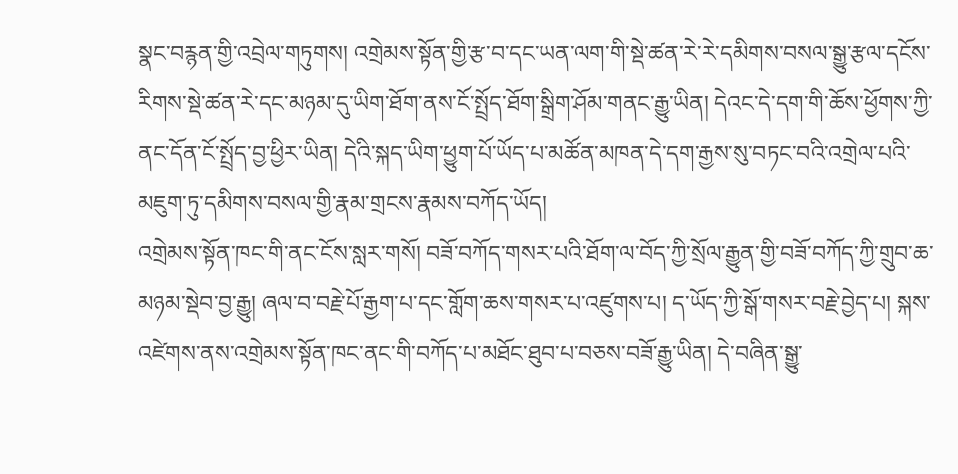སྣང་བརྙན་གྱི་འབྲེལ་གཏུགས། འགྲེམས་སྟོན་གྱི་རྩ་བ་དང་ཡན་ལག་གི་སྡེ་ཚན་རེ་རེ་དམིགས་བསལ་སྒྱུ་རྩལ་དངོས་རིགས་སྡེ་ཚན་རེ་དང་མཉམ་དུ་ཡིག་ཐོག་ནས་ངོ་སྤྲོད་ཐོག་སྒྲིག་ཤོམ་གནང་རྒྱུ་ཡིན། དེའང་དེ་དག་གི་ཆོས་ཕྱོགས་ཀྱི་ནང་དོན་ངོ་སྤྲོད་བྱ་ཕྱིར་ཡིན། དེའི་སྐད་ཡིག་ཕྱུག་པོ་ཡོད་པ་མཚོན་མཁན་དེ་དག་རྒྱས་སུ་བཏང་བའི་འགྲེལ་པའི་མཇུག་ཏུ་དམིགས་བསལ་གྱི་རྣམ་གྲངས་རྣམས་བཀོད་ཡོད།
འགྲེམས་སྟོན་ཁང་གི་ནང་ངོས་སླར་གསོ། བཟོ་བཀོད་གསར་པའི་ཐོག་ལ་བོད་ཀྱི་སྲོལ་རྒྱུན་གྱི་བཟོ་བཀོད་ཀྱི་གྲུབ་ཆ་མཉམ་སྡེབ་བྱ་རྒྱུ། ཞལ་བ་བརྗེ་པོ་རྒྱག་པ་དང་གློག་ཆས་གསར་པ་འཛུགས་པ། ད་ཡོད་ཀྱི་སྒོ་གསར་བརྗེ་བྱེད་པ། སྐས་འཛེགས་ནས་འགྲེམས་སྟོན་ཁང་ནང་གི་བཀོད་པ་མཐོང་ཐུབ་པ་བཅས་བཟོ་རྒྱུ་ཡིན། དེ་བཞིན་སྒྱུ་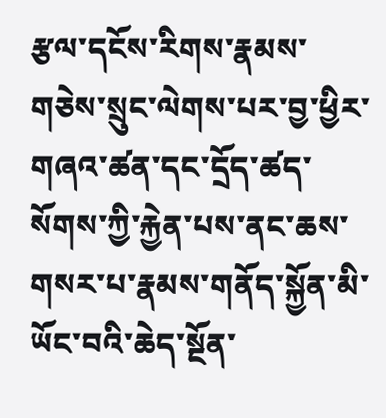རྩལ་དངོས་རིགས་རྣམས་གཅེས་སྲུང་ལེགས་པར་བྱ་ཕྱིར་གཞའ་ཚན་དང་དྲོད་ཚད་སོགས་ཀྱི་རྐྱེན་པས་ནང་ཆས་གསར་པ་རྣམས་གནོད་སྐྱོན་མི་ཡོང་བའི་ཆེད་སྔོན་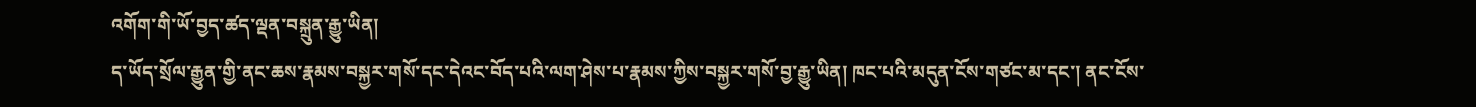འགོག་གི་ཡོ་བྱད་ཚད་ལྡན་བསྐྲུན་རྒྱུ་ཡིན།
ད་ཡོད་སྲོལ་རྒྱུན་གྱི་ནང་ཆས་རྣམས་བསྐྱར་གསོ་དང་དེའང་བོད་པའི་ལག་ཤེས་པ་རྣམས་ཀྱིས་བསྐྱར་གསོ་བྱ་རྒྱུ་ཡིན། ཁང་པའི་མདུན་ངོས་གཙང་མ་དང་། ནང་ངོས་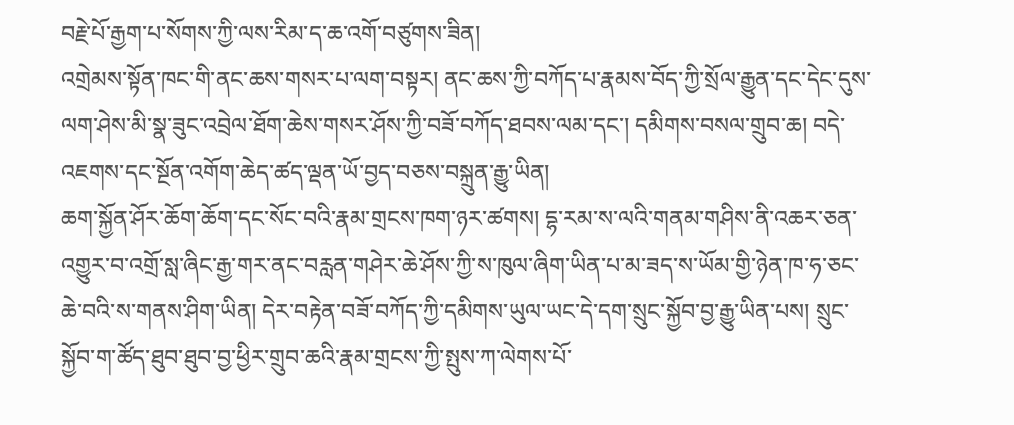བརྗེ་པོ་རྒྱག་པ་སོགས་ཀྱི་ལས་རིམ་ད་ཆ་འགོ་བཙུགས་ཟིན།
འགྲེམས་སྟོན་ཁང་གི་ནང་ཆས་གསར་པ་ལག་བསྟར། ནང་ཆས་ཀྱི་བཀོད་པ་རྣམས་བོད་ཀྱི་སྲོལ་རྒྱུན་དང་དེང་དུས་ལག་ཤེས་མི་སྣ་ཟུང་འབྲེལ་ཐོག་ཆེས་གསར་ཤོས་ཀྱི་བཟོ་བཀོད་ཐབས་ལམ་དང་། དམིགས་བསལ་གྲུབ་ཆ། བདེ་འཇགས་དང་སྔོན་འགོག་ཆེད་ཚད་ལྡན་ཡོ་བྱད་བཅས་བསྐྲུན་རྒྱུ་ཡིན།
ཆག་སྐྱོན་ཤོར་ཆོག་ཆོག་དང་སོང་བའི་རྣམ་གྲངས་ཁག་ཉར་ཚགས། དྷ་རམ་ས་ལའི་གནམ་གཤིས་ནི་འཆར་ཅན་འགྱུར་བ་འགྲོ་སླ་ཞིང་རྒྱ་གར་ནང་བརླན་གཤེར་ཆེ་ཤོས་ཀྱི་ས་ཁུལ་ཞིག་ཡིན་པ་མ་ཟད་ས་ཡོམ་གྱི་ཉེན་ཁ་ཧ་ཅང་ཆེ་བའི་ས་གནས་ཤིག་ཡིན། དེར་བརྟེན་བཟོ་བཀོད་ཀྱི་དམིགས་ཡུལ་ཡང་དེ་དག་སྲུང་སྐྱོབ་བྱ་རྒྱུ་ཡིན་པས། སྲུང་སྐྱོབ་ག་ཚོད་ཐུབ་ཐུབ་བྱ་ཕྱིར་གྲུབ་ཆའི་རྣམ་གྲངས་ཀྱི་སྤུས་ཀ་ལེགས་པོ་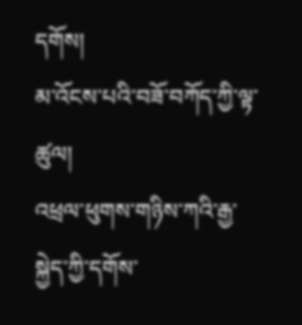དགོས།
མ་འོངས་པའི་བཟོ་བཀོད་ཀྱི་ལྟ་ཚུལ།
འཕྲལ་ཕུགས་གཉིས་ཀའི་རྒྱ་སྐྱེད་ཀྱི་དགོས་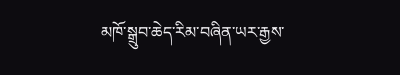མཁོ་སྒྲུབ་ཆེད་རིམ་བཞིན་ཡར་རྒྱས་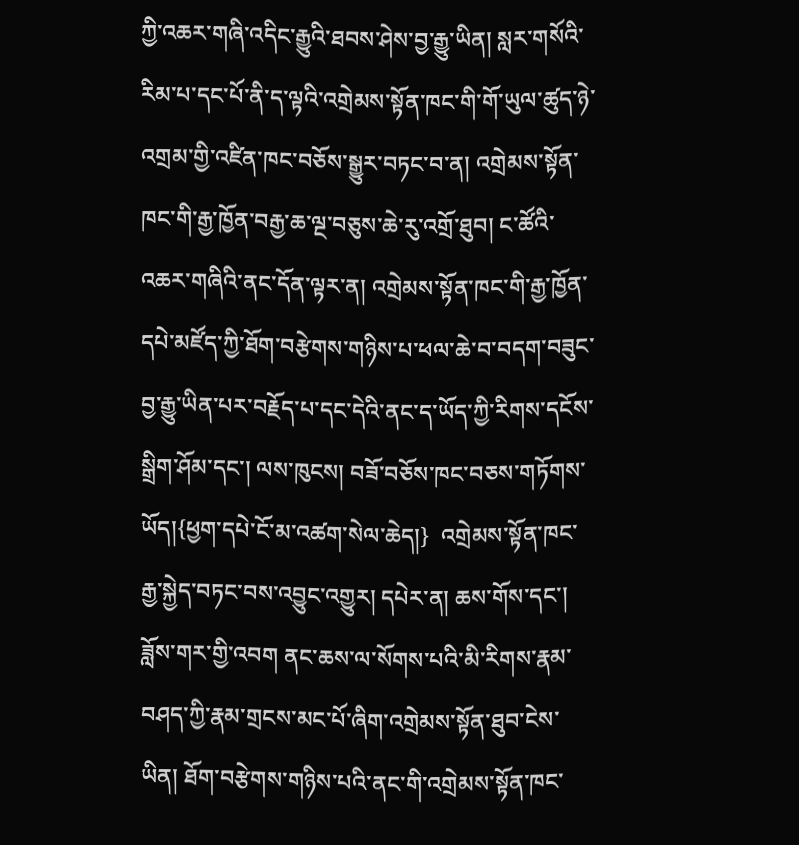ཀྱི་འཆར་གཞི་འདིང་རྒྱུའི་ཐབས་ཤེས་བྱ་རྒྱུ་ཡིན། སླར་གསོའི་རིམ་པ་དང་པོ་ནི་ད་ལྟའི་འགྲེམས་སྟོན་ཁང་གི་གོ་ཡུལ་ཚུད་ཉེ་འགྲམ་གྱི་འཛིན་ཁང་བཅོས་སྒྱུར་བཏང་བ་ན། འགྲེམས་སྟོན་ཁང་གི་རྒྱ་ཁྱོན་བརྒྱ་ཆ་ལྔ་བཅུས་ཆེ་རུ་འགྲོ་ཐུབ། ང་ཚོའི་འཆར་གཞིའི་ནང་དོན་ལྟར་ན། འགྲེམས་སྟོན་ཁང་གི་རྒྱ་ཁྱོན་དཔེ་མཛོད་ཀྱི་ཐོག་བརྩེགས་གཉིས་པ་ཕལ་ཆེ་བ་བདག་བཟུང་བྱ་རྒྱུ་ཡིན་པར་བརྗོད་པ་དང་དེའི་ནང་ད་ཡོད་ཀྱི་རིགས་དངོས་སྒྲིག་ཤོམ་དང་། ལས་ཁུངས། བཟོ་བཅོས་ཁང་བཅས་གཏོགས་ཡོད།{ཕྱག་དཔེ་ངོ་མ་འཚག་སེལ་ཆེད།}  འགྲེམས་སྟོན་ཁང་རྒྱ་སྐྱེད་བཏང་བས་འབྱུང་འགྱུར། དཔེར་ན། ཆས་གོས་དང་། ཟློས་གར་གྱི་འབག ནང་ཆས་ལ་སོགས་པའི་མི་རིགས་རྣམ་བཤད་ཀྱི་རྣམ་གྲངས་མང་པོ་ཞིག་འགྲེམས་སྟོན་ཐུབ་ངེས་ཡིན། ཐོག་བརྩེགས་གཉིས་པའི་ནང་གི་འགྲེམས་སྟོན་ཁང་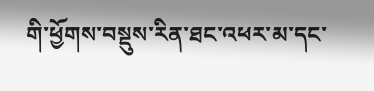གི་ཕྱོགས་བསྡུས་རིན་ཐང་འཕར་མ་དང་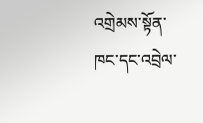འགྲེམས་སྟོན་ཁང་དང་འབྲེལ་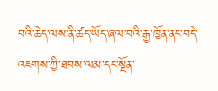བའི་ཆེད་ལས་ནི་ཚད་ཡོད་ཞལ་བའི་རྒྱ་ཁྱོན་ནང་བདེ་འཇགས་ཀྱི་ཐབས་ལམ་དང་སྔོན་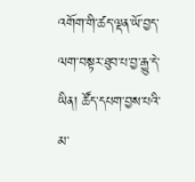འགོག་གི་ཚད་ལྡན་ཡོ་བྱད་ལག་བསྟར་ཐུབ་པ་བྱ་རྒྱུ་དེ་ཡིན། ཚོད་དཔག་བྱས་པའི་མ་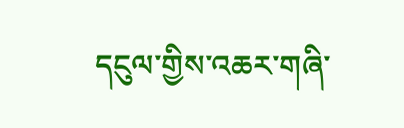དངུལ་གྱིས་འཆར་གཞི་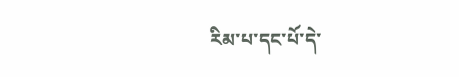རིམ་པ་དང་པོ་དེ་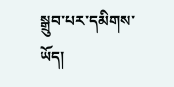སྒྲུབ་པར་དམིགས་ཡོད།